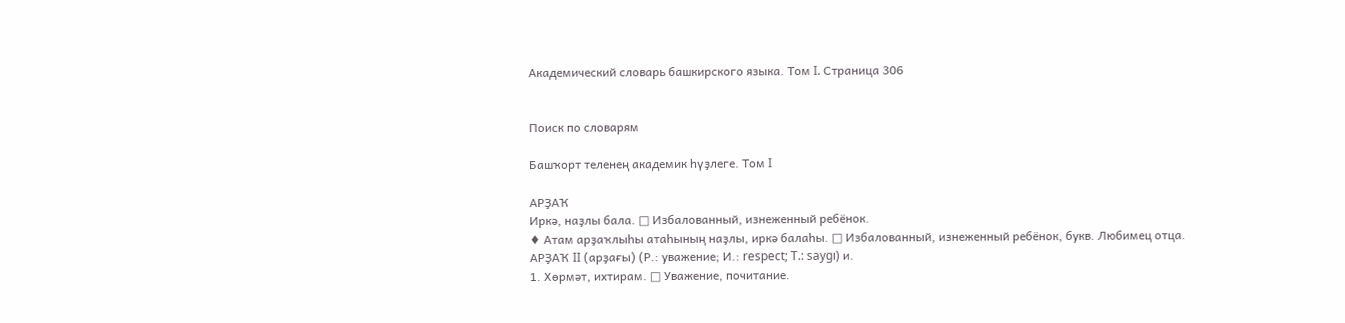Академический словарь башкирского языка. Том I. Страница 306


Поиск по словарям

Башҡорт теленең академик һүҙлеге. Том I

АРҘАҠ
Иркә, наҙлы бала. □ Избалованный, изнеженный ребёнок.
♦ Атам арҙаҡлыһы атаһының наҙлы, иркә балаһы. □ Избалованный, изнеженный ребёнок, букв. Любимец отца.
АРҘАҠ II (арҙағы) (Р.: уважение; И.: respect; T.: saygı) и.
1. Хөрмәт, ихтирам. □ Уважение, почитание.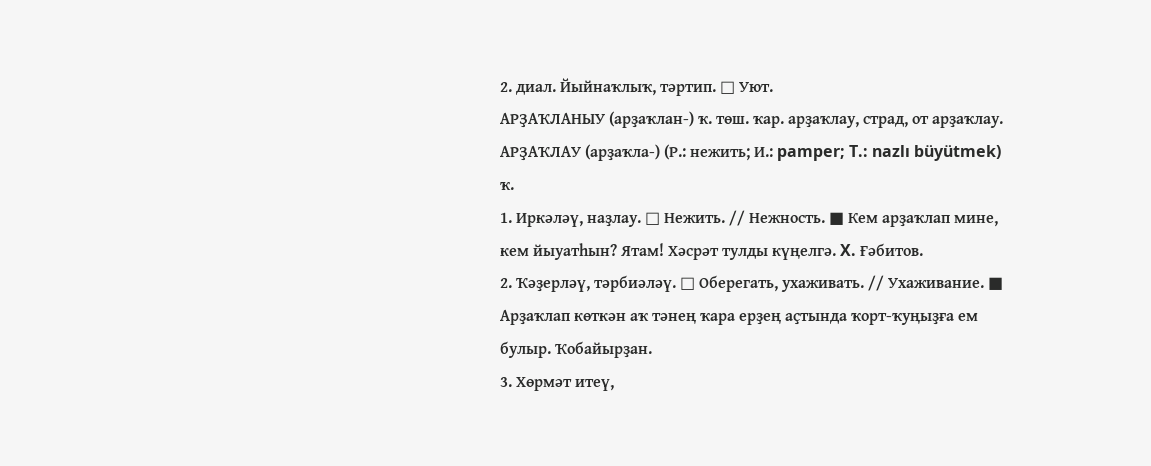2. диал. Йыйнаҡлыҡ, тәртип. □ Уют.
АРҘАҠЛАНЫУ (арҙаҡлан-) ҡ. төш. ҡар. арҙаҡлау, страд, от арҙаҡлау.
АРҘАҠЛАУ (арҙаҡла-) (Р.: нежить; И.: pamper; T.: nazlı büyütmek) ҡ.
1. Иркәләү, наҙлау. □ Нежить. // Нежность. ■ Кем арҙаҡлап мине, кем йыуатһын? Ятам! Хәсрәт тулды күңелгә. X. Ғәбитов.
2. Ҡәҙерләү, тәрбиәләү. □ Оберегать, ухаживать. // Ухаживание. ■ Арҙаҡлап көткән аҡ тәнең ҡара ерҙең аҫтында ҡорт-ҡуңыҙға ем булыр. Ҡобайырҙан.
3. Хөрмәт итеү,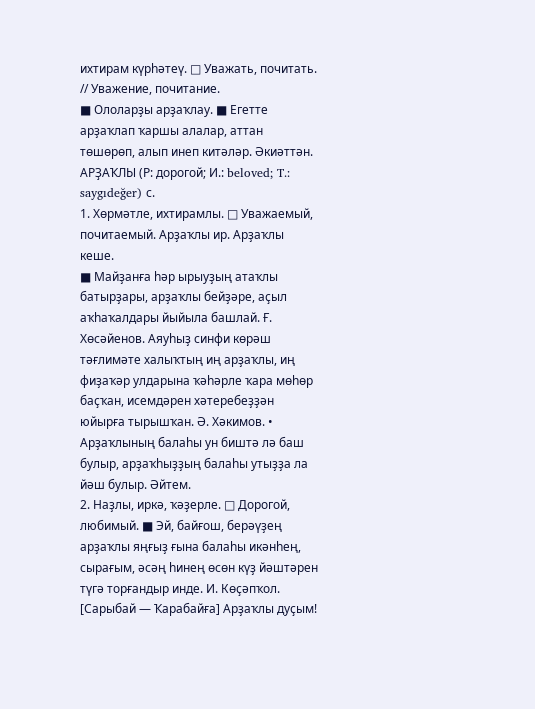ихтирам күрһәтеү. □ Уважать, почитать. // Уважение, почитание.
■ Ололарҙы арҙаҡлау. ■ Егетте арҙаҡлап ҡаршы алалар, аттан төшөрөп, алып инеп китәләр. Әкиәттән.
АРҘАҠЛЫ (Р: дорогой; И.: beloved; T.: saygıdeğer) с.
1. Хөрмәтле, ихтирамлы. □ Уважаемый, почитаемый. Арҙаҡлы ир. Арҙаҡлы кеше.
■ Майҙанға һәр ырыуҙың атаҡлы батырҙары, арҙаҡлы бейҙәре, аҫыл аҡһаҡалдары йыйыла башлай. Ғ. Хөсәйенов. Аяуһыҙ синфи көрәш тәғлимәте халыҡтың иң арҙаҡлы, иң фиҙаҡәр улдарына ҡәһәрле ҡара мөһөр баҫҡан, исемдәрен хәтеребеҙҙән юйырға тырышҡан. Ә. Хәкимов. • Арҙаҡлының балаһы ун биштә лә баш булыр, арҙаҡһыҙҙың балаһы утыҙҙа ла йәш булыр. Әйтем.
2. Наҙлы, иркә, ҡәҙерле. □ Дорогой, любимый. ■ Эй, байғош, берәүҙең арҙаҡлы яңғыҙ ғына балаһы икәнһең, сырағым, әсәң һинең өсөн күҙ йәштәрен түгә торғандыр инде. И. Көҫәпҡол. [Сарыбай — Ҡарабайға] Арҙаҡлы дуҫым!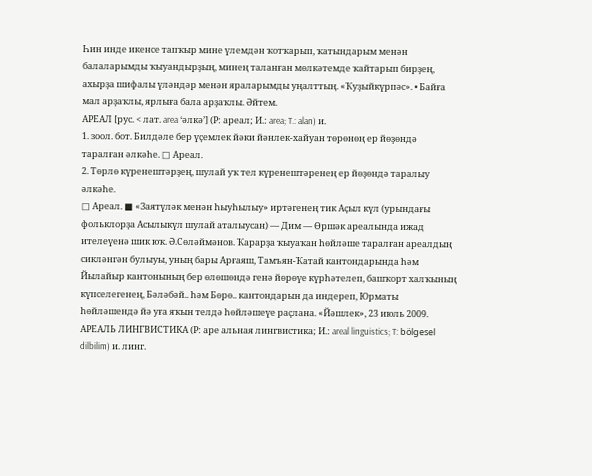Һин инде икенсе тапҡыр мине үлемдән ҡотҡарып, ҡатындарым менән
балаларымды ҡыуандырҙың, минең таланған мөлкәтемде ҡайтарып бирҙең, ахырҙа шифалы үләндәр менән яраларымды уңалттың. «Ҡуҙыйкүрпәс». • Байға мал арҙаҡлы, ярлыға бала арҙаҡлы. Әйтем.
АРЕАЛ [рус. < лат. area ‘әлкә’] (Р: ареал; И.: area; T.: alan) и.
1. зоол. бот. Билдәле бер үҫемлек йәки йәнлек-хайуан төрөнөң ер йөҙөндә таралған әлкәһе. □ Ареал.
2. Төрлө күренештәрҙең, шулай уҡ тел күренештәренең ер йөҙөндә таралыу әлкәһе.
□ Ареал. ■ «Заятүләк менән һыуһылыу» иртәгенең тик Аҫыл күл (урындағы фольклорҙа Асылыкүл шулай аталыусан) — Дим — Өршәк ареалында ижад ителеүенә шик юҡ. Ә.Сөләймәнов. Ҡарарҙа ҡыуаҡан һөйләше таралған ареалдың сикләнгән булыуы, уның бары Арғаяш, Тамъян-Ҡатай кантондарында һәм Йылайыр кантонының бер өлөшөндә генә йөрөүе күрһәтелеп, башҡорт халҡының күпселегенең, Бәләбәй.. һәм Бөрө.. кантондарын да индереп, Юрматы һөйләшендә йә уға яҡын телдә һөйләшеүе раҫлана. «Йәшлек», 23 июль 2009.
АРЕАЛЬ ЛИНГВИСТИКА (Р: аре альная лингвистика; И.: areal linguistics; T: bölgesel dilbilim) и. линг.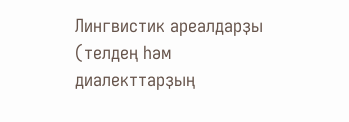Лингвистик ареалдарҙы (телдең һәм диалекттарҙың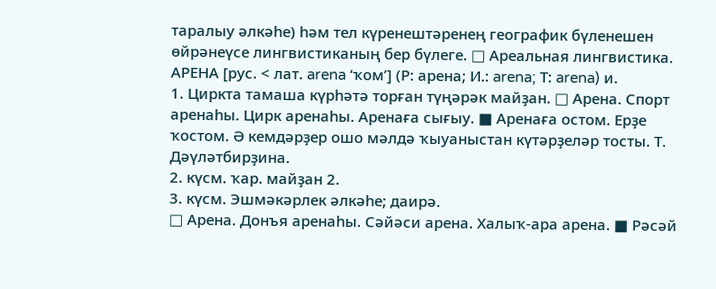таралыу әлкәһе) һәм тел күренештәренең географик бүленешен өйрәнеүсе лингвистиканың бер бүлеге. □ Ареальная лингвистика.
АРЕНА [рус. < лат. arena ‘ҡом’] (Р: арена; И.: arena; Т: arena) и.
1. Циркта тамаша күрһәтә торған түңәрәк майҙан. □ Арена. Спорт аренаһы. Цирк аренаһы. Аренаға сығыу. ■ Аренаға остом. Ерҙе ҡостом. Ә кемдәрҙер ошо мәлдә ҡыуаныстан күтәрҙеләр тосты. Т. Дәүләтбирҙина.
2. күсм. ҡар. майҙан 2.
3. күсм. Эшмәкәрлек әлкәһе; даирә.
□ Арена. Донъя аренаһы. Сәйәси арена. Халыҡ-ара арена. ■ Рәсәй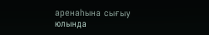аренаһына сығыу юлында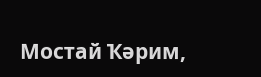Мостай Ҡәрим,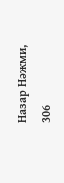Назар Нәжми,
306